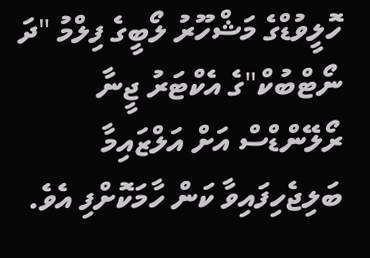ހޮލީވުޑްގެ މަޝްހޫރު ލޯބީގެ ފިލްމު "ދަ ނޯޓްބުކް"ގެ އެކްޓަރު ޖީނާ ރޯލޭންޑްސް އަށް އަލްޒައިމާ ބަލިޖެހިފައިވާ ކަން ހާމަކޮށްފި އެވެ.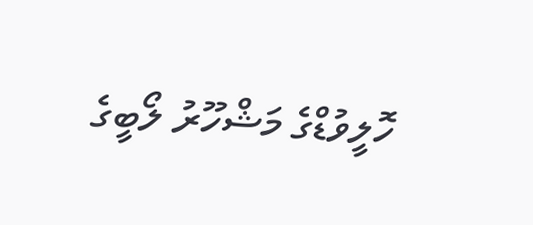ހޮލީވުޑްގެ މަޝްހޫރު ލޯބީގެ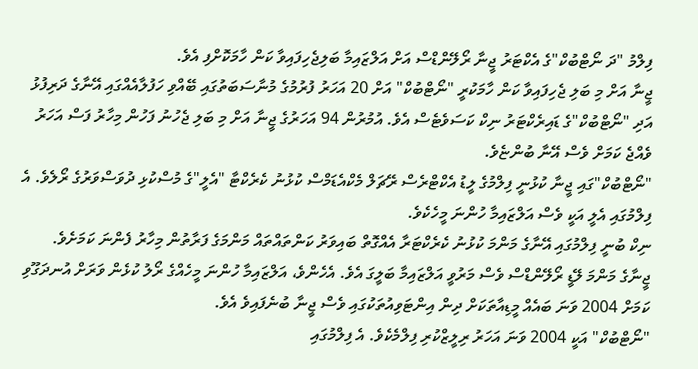ފިލްމު "ދަ ނޯޓްބުކް"ގެ އެކްޓަރު ޖީނާ ރޯލޭންޑްސް އަށް އަލްޒައިމާ ބަލިޖެހިފައިވާ ކަން ހާމަކޮށްފި އެވެ.
ޖީނާ އަށް މި ބަލި ޖެހިފައިވާ ކަން ހާމަކުރީ "ނޯޓްބުކް" އަށް 20 އަހަރު ފުރުމުގެ މުނާސަބަތުގައި ބޭއްވި ހަފުލާއެއްގައި އޭނާގެ ދަރިފުޅު އަދި "ނޯޓްބުކް"ގެ ޑައިރެކްޓަރު ނިކް ކަސަވެޓެސް އެވެ. އުމުރުން 94 އަހަރުގެ ޖީނާ އަށް މި ބަލި ޖެހުނު ފަހުން މިހާރު ފަސް އަހަރު ވެއްޖެ ކަމަށް ވެސް އޭނާ ބުންޏެވެ.
"ނޯޓްބުކް"ގައި ޖީނާ ކުޅުނީ ފިލްމުގެ ލީޑު އެކްޓްރެސް ރޭޗަލް މެކްއެޑަމްސް ކުޅުނު ކެރެކްޓާ "އެލީ"ގެ މުސްކުޅި ދުވަސްވަރުގެ ރޯލެވެ. އެ ފިލްމުގައި އެލީ އަކީ ވެސް އަލްޒައިމާ ހުންނަ މީހެކެވެ.
ނިކް ބުނީ ފިލްމުގައި އޭނާގެ މަންމަ ކުޅުނު ކެރެކްޓަރާ އެއްގޮތް ބައިވަރު ކަންތައްތައް މަންމަގެ ފަރާތުން މިހާރު ފެންނަ ކަމަށެވެ.
ޖީނާގެ މަންމަ ލޭޑީ ރޯލޭންޑްސް ވެސް މަރުވީ އަލްޒައިމާ ބަލީގަ އެވެ. އެހެންވެ، އަލްޒައިމާ ހުންނަ މީހެއްގެ ރޯލު ކުޅެން ވަރަށް އުނދަގޫވި ކަމަށް 2004 ވަނަ ބައެއް މީޑިއާތަކަށް ދިން އިންޓަވިއުތަކުގައި ވެސް ޖީނާ ބުނެފައިވެ އެވެ.
"ނޯޓްބުކް" އަކީ 2004 ވަނަ އަހަރު ރިލީޒްކުރި ފިލްމެކެވެ. އެ ފިލްމުގައި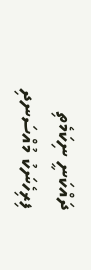ދައްކަނީ ނިކަމެތި ފިރިހެނަކު މުއްސަނދި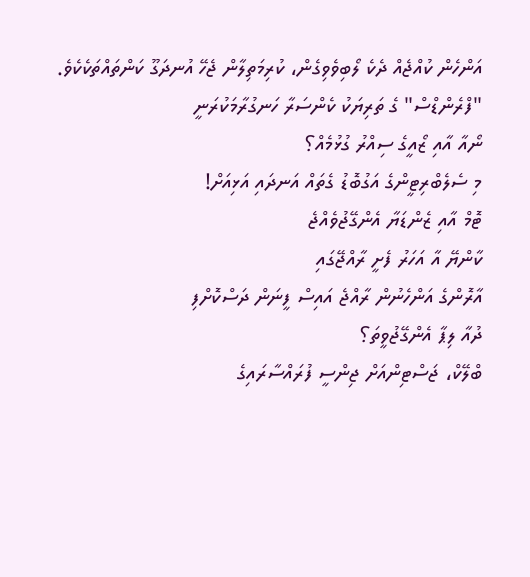އަންހެން ކުއްޖެއް ދެކެ ލޯބިވެވިގެން، ކުރިމަތިލާން ޖެހޭ އުނދަގޫ ކަންތައްތަކެކެވެ.
"ފްރެންޑްސް" ގެ ތަރިޔަކު ކެންސަރާ ހަނގުރާމަކުރަނީ
ނޯއާ އާއި ޒޯއީގެ ސިއްރު ގުޅުމެއް؟
މި ސެލެބްރިޓީންގެ އަގުބޮޑު ގެތައް އަނދައި އަޅިއަށް!
ޓޮމް އާއި ޒެންޑަޔާ އެންގޭޖުވެއްޖެ
ކާންޔޭ އާ އަހަރު ފެށީ ރާއްޖޭގައި
އާރޮންގެ އަންހެނުން ރާއްޖެ އައިސް ފީނަން ދަސްކޮށްފި
ދުއާ ލިޕާ އެންގޭޖުވީތަ؟
ބްލޭކް، ޖަސްޓިންއަށް ޖިންސީ ފުރައްސާރައިގެ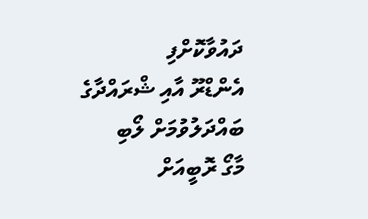ދައުވާކޮށްފި
އެންޑްރޫ އާއި ޝްރައްދާގެ ބައްދަލުވުމަށް ލޯބި
މާގޯ ރޮބީއަށް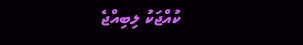ކުއްޖަކު ލިބިއްޖެ